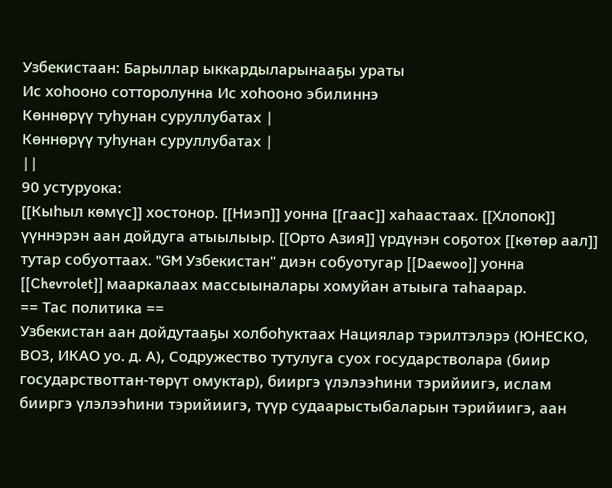Узбекистаан: Барыллар ыккардыларынааҕы ураты
Ис хоһооно сотторолунна Ис хоһооно эбилиннэ
Көннөрүү туһунан суруллубатах |
Көннөрүү туһунан суруллубатах |
||
90 устуруока:
[[Кыһыл көмүс]] хостонор. [[Ниэп]] уонна [[гаас]] хаhаастаах. [[Хлопок]] үүннэрэн аан дойдуга атыылыыр. [[Орто Азия]] үрдүнэн соҕотох [[көтөр аал]] тутар собуоттаах. "GM Узбекистан" диэн собуотугар [[Daewoo]] уонна [[Chevrolet]] мааркалаах массыыналары хомуйан атыыга таһаарар.
== Тас политика ==
Узбекистан аан дойдутааҕы холбоһуктаах Нациялар тэрилтэлэрэ (ЮНЕСКО, ВОЗ, ИКАО уо. д. А), Содружество тутулуга суох государстволара (биир государствоттан-төрүт омуктар), бииргэ үлэлээһини тэрийиигэ, ислам бииргэ үлэлээһини тэрийиигэ, түүр судаарыстыбаларын тэрийиигэ, аан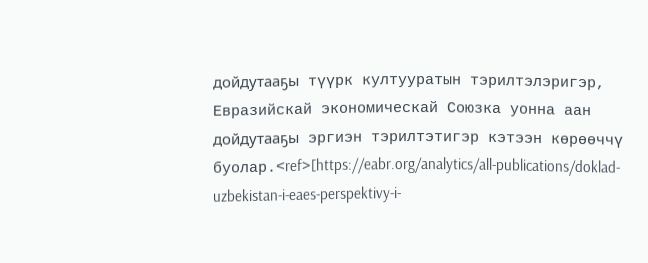дойдутааҕы түүрк култууратын тэрилтэлэригэр, Евразийскай экономическай Союзка уонна аан дойдутааҕы эргиэн тэрилтэтигэр кэтээн көрөөччү буолар.<ref>[https://eabr.org/analytics/all-publications/doklad-uzbekistan-i-eaes-perspektivy-i-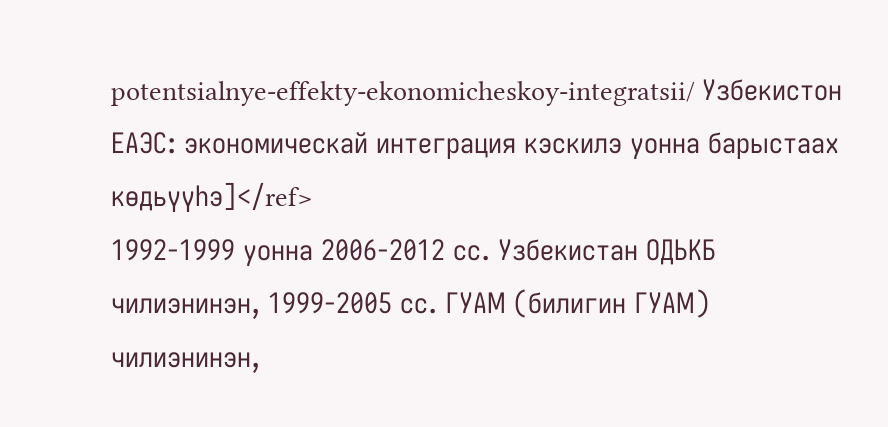potentsialnye-effekty-ekonomicheskoy-integratsii/ Узбекистон ЕАЭС: экономическай интеграция кэскилэ уонна барыстаах көдьүүһэ]</ref>
1992-1999 уонна 2006-2012 сс. Узбекистан ОДЬКБ чилиэнинэн, 1999-2005 сс. ГУАМ (билигин ГУАМ) чилиэнинэн,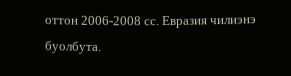оттон 2006-2008 сс. Евразия чилиэнэ буолбута.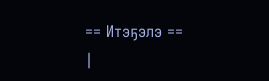== Итэҕэлэ ==
|